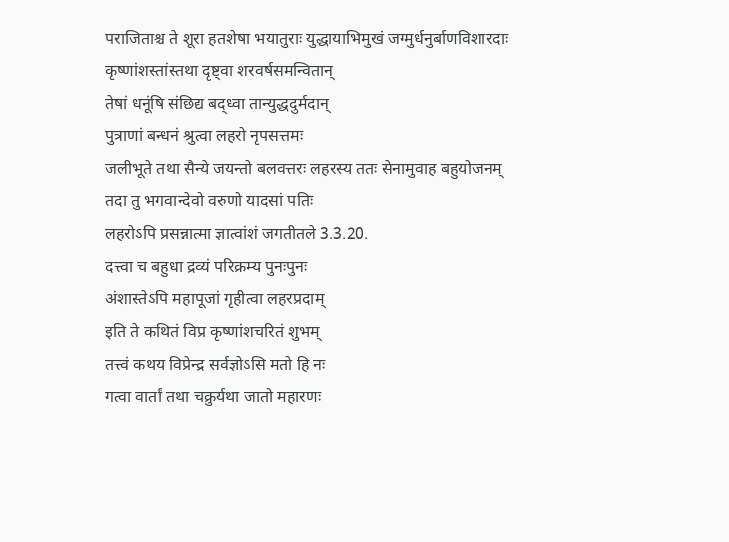पराजिताश्च ते शूरा हतशेषा भयातुराः युद्धायाभिमुखं जग्मुर्धनुर्बाणविशारदाः
कृष्णांशस्तांस्तथा दृष्ट्वा शरवर्षसमन्वितान्
तेषां धनूंषि संछिद्य बद्ध्वा तान्युद्धदुर्मदान्
पुत्राणां बन्धनं श्रुत्वा लहरो नृपसत्तमः
जलीभूते तथा सैन्ये जयन्तो बलवत्तरः लहरस्य ततः सेनामुवाह बहुयोजनम्
तदा तु भगवान्देवो वरुणो यादसां पतिः
लहरोऽपि प्रसन्नात्मा ज्ञात्वांशं जगतीतले 3.3.20.
दत्त्वा च बहुधा द्रव्यं परिक्रम्य पुनःपुनः
अंशास्तेऽपि महापूजां गृहीत्वा लहरप्रदाम्
इति ते कथितं विप्र कृष्णांशचरितं शुभम्
तत्त्वं कथय विप्रेन्द्र सर्वज्ञोऽसि मतो हि नः
गत्वा वार्तां तथा चक्रुर्यथा जातो महारणः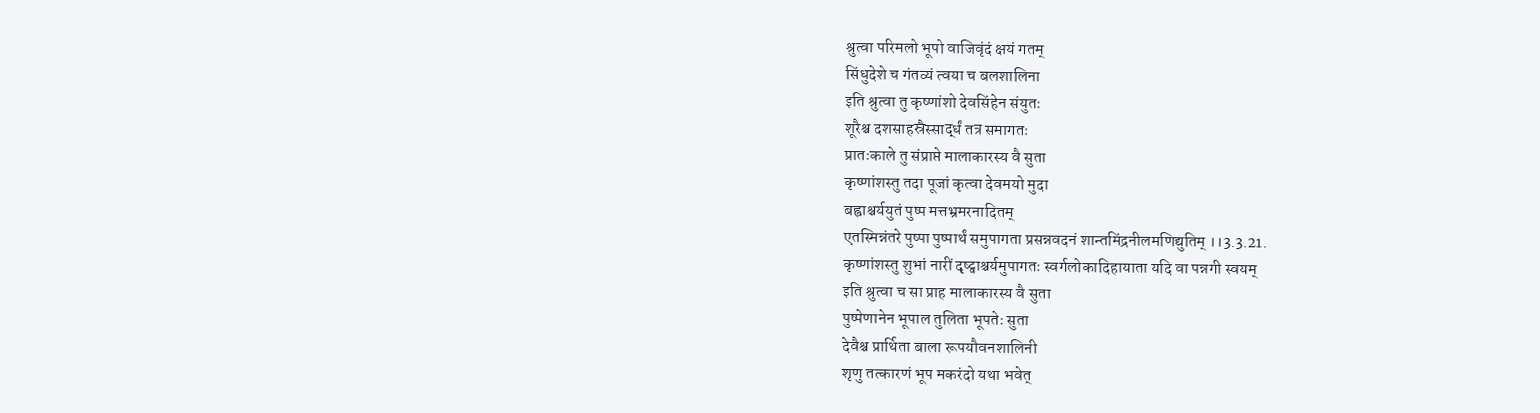श्रुत्वा परिमलो भूपो वाजिवृंदं क्षयं गतम्
सिंधुदेशे च गंतव्यं त्वया च बलशालिना
इति श्रुत्वा तु कृष्णांशो देवसिंहेन संयुतः
शूरैश्च दशसाहस्रैस्सार्द्धं तत्र समागतः
प्रातःकाले तु संप्राप्ते मालाकारस्य वै सुता
कृष्णांशस्तु तदा पूजां कृत्वा देवमयो मुदा
बह्वाश्चर्ययुतं पुष्प मत्तभ्रमरनादितम्
एतस्मिन्नंतरे पुष्पा पुष्पार्थं समुपागता प्रसन्नवदनं शान्तमिंद्रनीलमणिद्युतिम् ।।3.3.21.
कृष्णांशस्तु शुभां नारीं दृष्ट्वाश्चर्यमुपागतः स्वर्गलोकादिहायाता यदि वा पन्नगी स्वयम्
इति श्रुत्वा च सा प्राह मालाकारस्य वै सुता
पुष्पेणानेन भूपाल तुलिता भूपतेः सुता
देवैश्च प्रार्थिता बाला रूपयौवनशालिनी
शृणु तत्कारणं भूप मकरंदो यथा भवेत्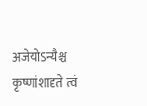अजेयोऽन्यैश्च कृष्णांशादृते त्वं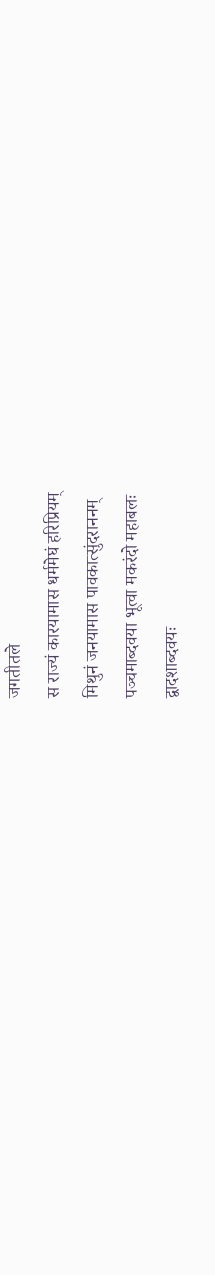जगतीतले
स राज्यं कारयामास धर्ममेघं हरिप्रियम्
मिथुनं जनयामास पावकात्सुंदराननम्
पञ्चमाब्दवया भूत्वा मकरंदो महाबलः
द्वादशाब्दवयः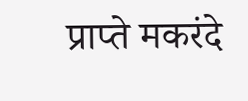प्राप्ते मकरंदे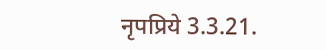नृपप्रिये 3.3.21.